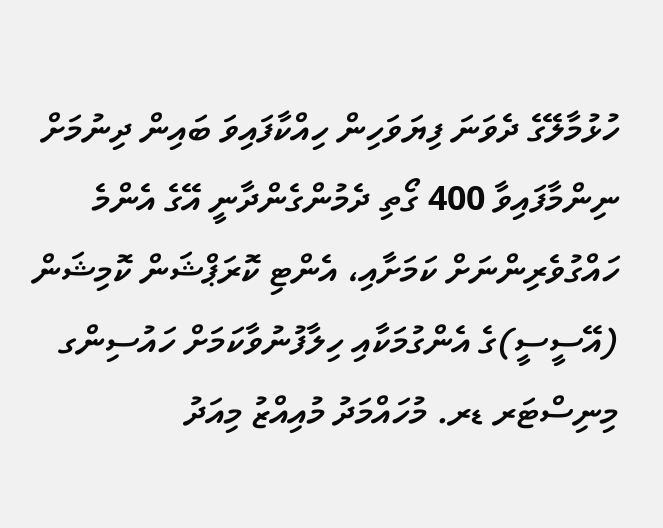ހުޅުމާލޭގެ ދެވަނަ ފިޔަވަހިން ހިއްކާފައިވަ ބައިން ދިނުމަށް ނިންމާފައިވާ 400 ގޯތި ދެމުންގެންދާނީ އޭގެ އެންމެ ހައްގުވެރިންނަށް ކަމަށާއި، އެންޓި ކޮރަޕްޝަން ކޮމިޝަން (އޭސީސީ)ގެ އެންގުމަކާއި ހިލާފުނުވާކަމަށް ހައުސިންގ މިނިސްޓަރ ޑރ. މުހައްމަދު މުއިއްޒު މިއަދު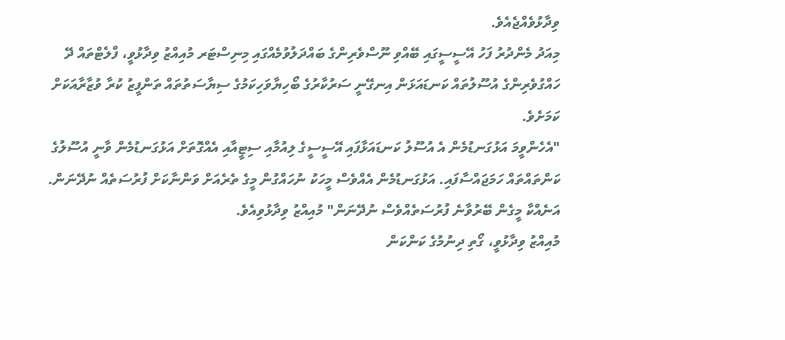ވިދާޅުވެއްޖެއެވެ.
މިއަދު މެންދުރު ފަހު އޭސީސީގައި ބޭއްވި ނޫސްވެރިންގެ ބައްދަލުވުމެއްގައި މިނިސްޓަރ މުއިއްޒު ވިދާޅުވީ، ފްލެޓްތައް ދޭ ހައްގުވެރިންގެ އުސޫލުތައް ކަނޑައަޅަން އިނގޭނީ ސަރުކާރުގެ ބޯހިޔާވަހިކަމުގެ ސިޔާސަތުތައް ތަންފީޒު ކުރާ ވުޒާރާއަކަށް ކަމަށެވެ.
"އެހެންވީމަ އަޅުގަނޑުމެން އެ އުސޫލު ކަނޑައަޅާފައި އޭސީސީގެ ލިއުމާއި ސިޓީއާއި އެއްގޮތަށް އަޅުގަނޑުމެން ވާނީ އުސޫލުގެ ކަންތައްތައް ހަމަޖައްސާފައި. އަޅުގަނޑުމެން އެއްވެސް މީހަކު ނުހައްގުން މީގެ ތެރެއަށް ވަންނާކަށް ފުރުސަތެއް ނުދޭނަން. އަނެއްކާ މީގެން ބޭރުވާނެ ފުރުސަތެއްވެސް ނުދޭނަން" މުއިއްޒު ވިދާޅުވިއެވެ.
މުއިއްޒު ވިދާޅުވީ، ގޯތި ދިނުމުގެ ކަންކަން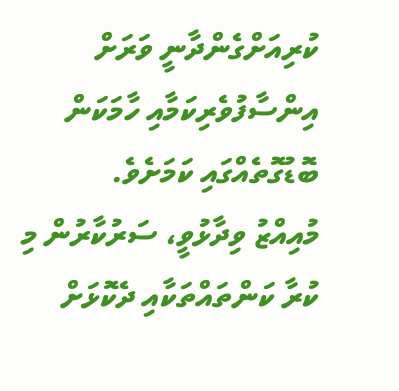ކުރިއަށްގެންދާނީ ވަރަށް އިންސާފުވެރިކަމާއި ހާމަކަން ބޮޑުގޮތެއްގައި ކަމަށެވެ.
މުއިއްޒު ވިދާޅުވީ، ސަރުކާރުން މި ކުރާ ކަންތައްތަކާއި ދެކޮޅަށް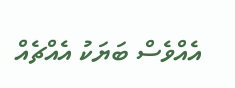އެއްވެސް ބަޔަކު އެއްޗެއް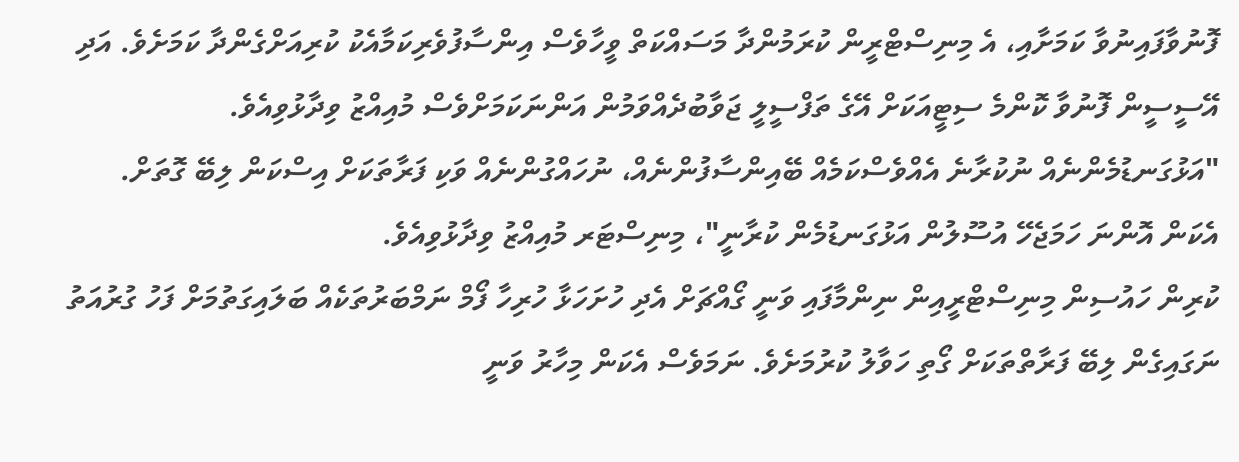ފޮނުވާފައިނުވާ ކަމަށާއި، އެ މިނިސްޓްރީން ކުރަމުންދާ މަސައްކަތް ވީހާވެސް އިންސާފުވެރިކަމާއެކު ކުރިއަށްގެންދާ ކަމަށެވެ. އަދި އޭސީސީން ފޮނުވާ ކޮންމެ ސިޓީއަކަށް އޭގެ ތަފްސީލީ ޖަވާބުދެއްވަމުން އަންނަކަމަށްވެސް މުއިއްޒު ވިދާޅުވިއެވެ.
"އަޅުގަނޑުމެންނެއް ނުކުރާނެ އެއްވެސްކަމެއް ބޭއިންސާފުންނެއް، ނުހައްގުންނެއް ވަކި ފަރާތަކަށް އިސްކަން ލިބޭ ގޮތަށް. އެކަން އޮންނަ ހަމަޖެހޭ އުސޫލުން އަޅުގަނޑުމެން ކުރާނީ"، މިނިސްޓަރ މުއިއްޒު ވިދާޅުވިއެވެ.
ކުރިން ހައުސިން މިނިސްޓްރީއިން ނިންމާފައި ވަނީ ގޯއްޗަށް އެދި ހުށަހަޅާ ހުރިހާ ފޯމް ނަމްބަރުތަކެއް ބަލައިގަތުމަށް ފަހު ގުރުއަތު ނަގައިގެން ލިބޭ ފަރާތްތަކަށް ގޯތި ހަވާލު ކުރުމަށެވެ. ނަމަވެސް އެކަން މިހާރު ވަނީ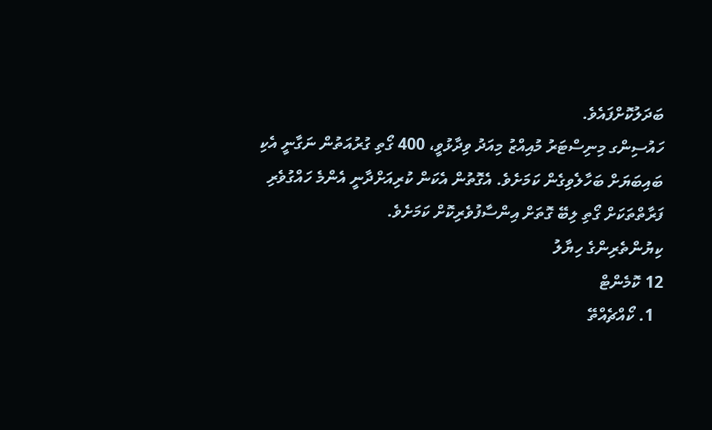ބަދަލުކޮށްފައެވެ.
ހައުސިންގ މިނިސްޓަރު މުއިއްޒު މިއަދު ވިދާޅުވީ، 400 ގޯތި ގުރުއަތުން ނަގާނީ އެކި ބައިބަޔަށް ބަހާލެވިގެން ކަމަށެވެ. އެގޮތުން އެކަން ކުރިއަށްދާނީ އެންމެ ހައްގުވެރި ފަރާތްތަކަށް ގޯތި ލިބޭ ގޮތަށް އިންސާފުވެރިކޮށް ކަމަށެވެ.
ކިޔުންތެރިންގެ ހިޔާލު
12 ކޮމެންޓް
  1. ކޯއްޗެއްތޭ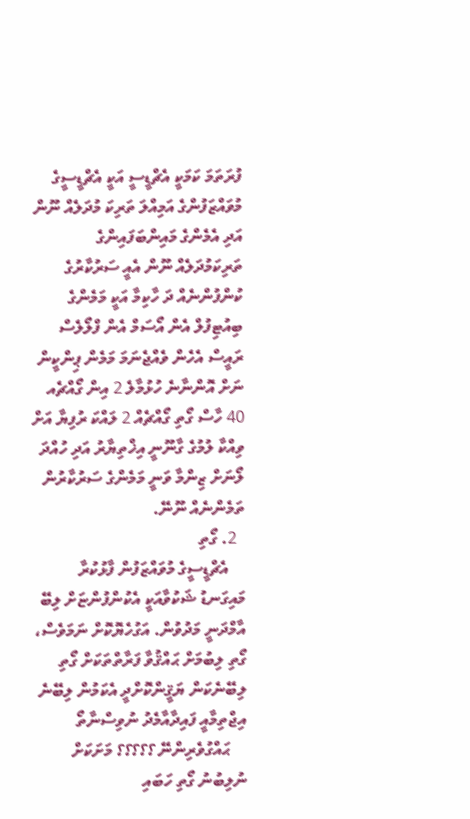ފުރަތަމަ ކަމަކީ އެޗްޑީސީ އަކީ އެޗްޑީސީގެ މުވައްޒަފުންގެ އަމިއްލަ ތަރިކަ މުދަލެއް ނޫން އަދި އެމެންގެ މައިންބަފައިންގެ ތަރިކަމުދަލެއް ނޫން އެއީ ސަރުކާރުގެ ކުންފުންނެއް ދަ ހާކިމާ އަކީ މަމެންގެ ބިއުޓިފުލް އެން އޯސަމް އެން ފްލޯލެސް ރައީސް އެހެން ވެއްޖެނަމަ މަމެން ޕިންކީން ނަށް އޮންނާނެ ހުޅުމާލެ 2 އިން ގޯއްޗެއ 40 ހާސް ގޯތި ގޯއްޗެއް 2 ލައްކަ ރުފިޔާ އަށް ވިއްކާ ލުމުގެ ގާނޫނީ އިޚްތިޔާރު އަދި ހުއްދަ ލޯނަށް ޒިންމާ ވަނީ މަމެންގެ ސަރުކާރުން ތަމެންނެއް ނޫނޭ.
  2. ގޯތި
    އެޗްޑީސީގެ މުވައްޒަފުން ފާޅުކުރާ މައިގަނޑު ޝަކުވާއަކީ އެކުންފުންޏަށް ލިބޭ އާމްދަނީ މަދުވުން. އަގުހެޔޮކޮށް ނަމަވެސް، ގޯތި ލިބުމަށް ޙައްޤުވާ ފަރާތްތަކަށް ގޯތި ލިބޭނެކަން ޔަޤީންކޮށްދީ އެކަމުން ލިބޭނެ އިޖްތިމާއީ ފައިދާއާމެދު ނުވިސްނާތޯ
    ޙައްގުވެރިންނޭ ؟؟؟؟؟ މަށަކަށް ނުލިބުނު ގޯތި ހަބައި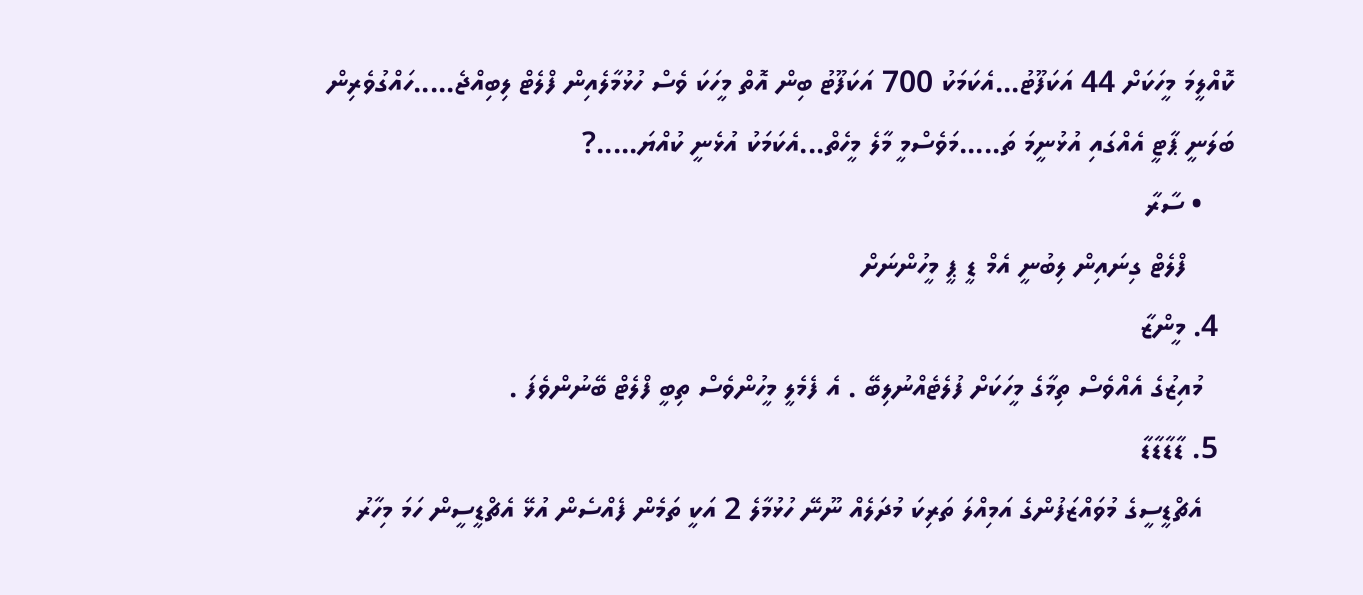ކޮއްލީމަ މީހަކަށް 44 އަކަފޫޓު...އެކަމަކު 700 އަކަފޫޓު ބިން އޮތް މީހަކަ ވެސް ހުޅުމާލެއިން ފްލެޓް ލިބިއްޖެ.....ހައްގުވެރިން ބަލަނީ ޕާޓީ އެއްގައި އުޅުނީމަ ތަ.....މަވެސްމީ މާލެ މީހެތް...އެކަމަކު އުޅެނީ ކުއްޔަ.....?
    • ސާރާ
      ފްލެޓް ގިނައިން ލިބުނީ އެމް ޑީ ޕީ މީހުންނަށް
  4. މީންޒާ
    މުއިޒުގެ އެއްވެސް ތިމާގެ މީހަކަށް ފުލެޓެއްނުލިބޭ . އެ ފެމެލީ މީހުންވެސް ތިބީ ފްލެޓް ބޭނުންވެފަ .
  5. ޑާޑާޑާޑާ
    އެޗްޑީސީގެ މުވައްޒަފުންގެ އަމިއްލަ ތަރިކަ މުދަލެއް ނޫނޭ ހުޅުމާލެ 2 އަކީ ތަމެން ފެއްސެން އުޅޭ އެޗްޑީސީން ހަމަ މިހާރު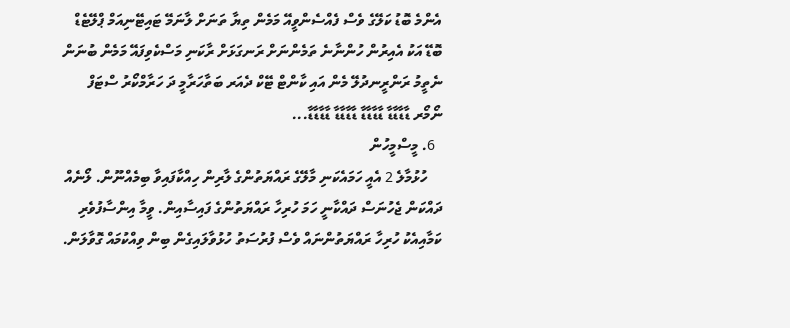އެންމެ ބޮޑު ކަލޭގެ ވެސް ފެއްސެންވީއޭ މަމެން ތިޔާ ތަނަށް ލާނަމޭ ޓައިޓޭނިއަމް ޕްލޭޓެޑް ބޮޑޭ އަކު އެއިރުން ހުންނާނެ ތަމެންނަށް ރަނގަޅަށް ރާކަނި މަސްކެވިފައޭ މަމެން ބުނަން ނެތީމު ރަންރީނދުލޭ މެން އައި ކާންޓް ޓޭކް ދެއަރ ބަތާހަރާމީ ދަ ހަރާމްކޯރު ސްޓަފް ނޯމޯރ ޑާޑާޑާޑާ ޑާޑާޑާޑާ ޑާޑާޑާޑާ ޑާޑާޑާޑާ...
  6. މީސްމީހުން
    ހުޅުމާލެ 2 އެއީ ހަމައެކަނި މާލޭގެ ރައްޔަތުންގެ ލާރިން ހިއްކާފައިވާ ބިމެއްނޫން. ލޯނެއް ދައްކަން ޖެހުނަސް ދައްކާނީ ހަމަ ހުރިހާ ރައްޔަތުންގެ ފައިސާއިން. ވީމާ އިންސާފުވެރި ކަމާއިއެކު ހުރިހާ ރައްޔަތުންނައް ވެސް ފުރުސަތު ހުޅުވާލައިގެން ބިން ވިއްކުމައް ގޮވާލަން.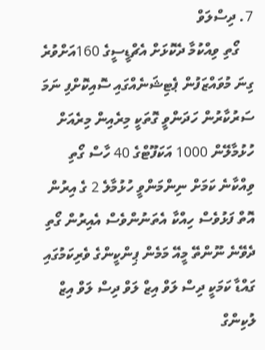7. ދިސްލަވް
    ގޯތި ވިއްކުމާ ދެކޮޅަށް އެޗްޑީސީގެ 160އަށްވުރެ ގިނަ މުވައްޒަފުން ޕެޓިޝަނެއްގައި ސޮއިކޮށްފި ނަމަ ސަރުކާރުން ހަދަންވީ ގޮތަކީ މިރެއިން މިރެއަށް ހުޅުމާލޭން 1000 އަކަފޫޓްގެ 40 ހާސް ގޯތި ވިއްކާނެ ކަމަށް ނިންމަންވީ ހުޅުމާލެ 2 ގެ އިރުން އޮތް ފަޅުވެސް ހިއްކާ އެތަނުންވެސް އެއިރުން ގޯތި ދެވޭނެ ނޫންތޭ މީއޭ މަމެން ޕިންކީންގެ ވެރިކަމުގައި ގައްޑާ ކަމަކީ ދިސް ލަވް އިޒް ލަވް ދިސް ލަވް އިޒް ލުކިންގް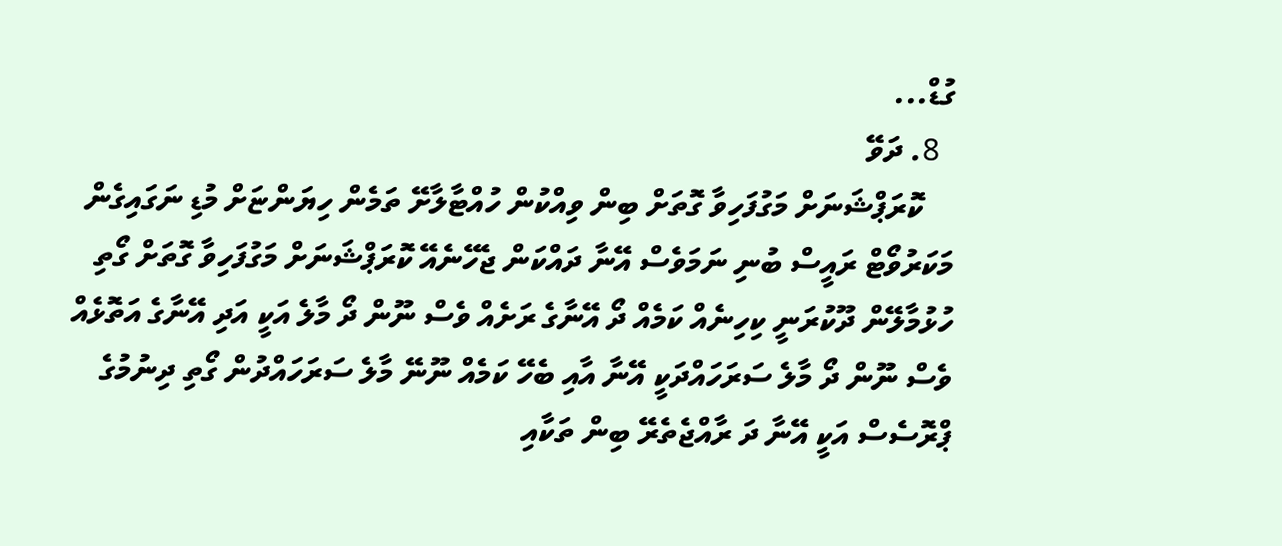ގުޑް...
  8. ދަވޭ
    ކޮރަޕްޝަނަށް މަގުފަހިވާ ގޮތަށް ބިން ވިއްކުން ހުއްޓާލާށޭ ތަމެން ހިޔަންޏަށް މުޑި ނަގައިގެން މަކަރުވޯޓް ރައީސް ބުނި ނަމަވެސް އޭނާ ދައްކަން ޖެހޭނެއޭ ކޮރަޕްޝަނަށް މަގުފަހިވާ ގޮތަށް ގޯތި ހުޅުމާލޭން ދޫކުރަނީ ކިހިނެއް ކަމެއް ދޯ އޭނާގެ ރަށެއް ވެސް ނޫން ދޯ މާލެ އަކީ އަދި އޭނާގެ އަތޮޅެއް ވެސް ނޫން ދޯ މާލެ ސަރަހައްދަކީ އޭނާ އާއި ބެހޭ ކަމެއް ނޫނޭ މާލެ ސަރަހައްދުން ގޯތި ދިނުމުގެ ޕްރޮސެސް އަކީ އޭނާ ދަ ރާއްޖެތެރޭ ބިން ތަކާއި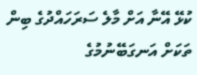ކުޅޭ އޭނާ އަށް މާލެ ސަރަހައްދުގެ ބިން ތަކަށް އަނގަބޭނުމުގެ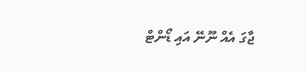ޖާގަ އެއް ނޫނޭ އައި ޑޯންޓް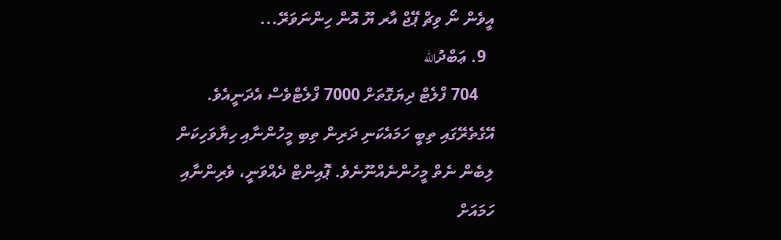އީވެން ނޯ ވިޗް ޕޭޖް އާރ ޔޫ އޮން ހިންނަވަރޭ...
  9. ޢަބްދުالله
    704 ފްލެޓް ދިޔަގޮތަށް 7000 ފްލެޓްވެސް އެދަނީއެވެ. އޭގެތެރޭގައި ތިބީ ހަމައެކަނި ދަރިން ތިބި މީހުންނާއި ހިޔާވަހިކަން ލިބެން ނެތް މީހުންނެއްނޫނެވެ. ޕޮއިންޓް ދެއްވަނީ، ވެރިންނާއި ހަމައަށް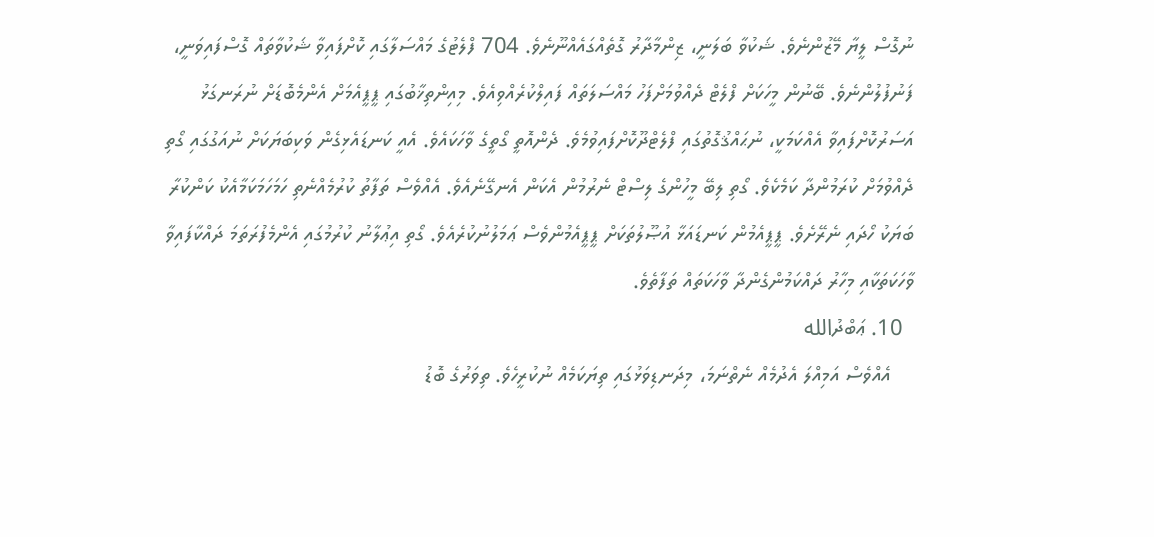ނުގޮސް ލީޔާ މޭޒުންނެވެ. ޝަކުވާ ބަލަނީ، ޒިންމާދާރު ގޮތެއްގައެއްނޫނެވެ. 704 ފްލެޓުގެ މައްސަލާގައި ކޮށްފައިވާ ޝަކުވާތައް ގޮސްފައިވަނީ، ފަނުފުލުންނެވެ. ބޭނުން މީހަކަށް ފްލެޓް ދެއްވުމަށްފަހު މައްސަލަތައް ފައިލްކުރެއްވިއެވެ. މިއިންތިޚާބުގައި ޕީޕީއެމަށް އެންމެބޮޑަށް ނުރަނގަޅު އަސަރުކޮށްފައިވާ އެއްކަމަކީ، ނުޙައްޤުގޮތުގައި ފްލެޓްދޫކޮށްފައިވުމެވެ. ދެންއޮތީ ގޯތީގެ ވާހަކައެވެ. އެއީ ކަނޑައެޅިގެން ވަކިބަޔަކަށް ނުއަގުގައި ގޯތި ދެއްވުމަށް ކުރަމުންދާ ކަމެކެވެ. ގޯތި ލިބޭ މީހުންގެ ލިސްޓް ނެރުމުން އެކަން އެނގޭނެއެވެ. އެއްވެސް ތަފާތު ކުރުމެއްނެތި ހަމަހަމަކަމާއެކު ކަންކުރާ ބަޔަކު ހޯދައި ނެރޭށެވެ. ޕީޕީއެމުން ކަނޑައަޅާ އުޞޫލުތަކަށް ޕީޕީއެމުންވެސް ޢަމަލުނުކުރެއެވެ. ގޯތި އިޢުލާނު ކުރުމުގައި އެންމެފުރަތަމަ ދައްކާފައިވާ ވާހަކަތަކާއި މިހާރު ދައްކަމުންގެންދާ ވާހަކަތައް ތަފާތެވެ.
  10. ޢަބްދުالله
    އެއްވެސް އަމިއްލަ އެދުމެއް ނެތްނަމަ، މިދަނޑިވަޅުގައި ތިޔަކަމެއް ނުކުރީހެވެ. ތިވަރުގެ ބޮޑު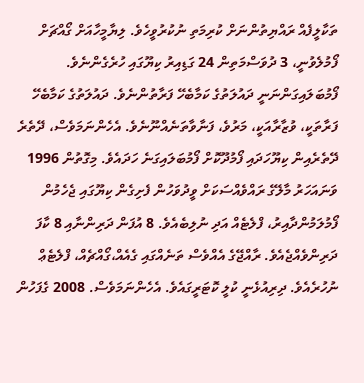ތަކާލީފެއް ރައްޔިތުންނަށް ކުރިމަތި ނުކުރުވީހެވެ. ލިޔާމީހާއަށް ގޯއްޗަށް ފޯމުލެވުނީ، 3 ދުވަސްމަތިން 24 ގަޑިއިރު ކިޔޫގައި ހުރެގެންނެވެ. ފޯމުބަލައިގަންނަނީ ދައުލަތުގެ ކަމާބެހޭ ފަރާތުންނެވެ. ދައުލަތުގެ ކަމާބެހޭ ފަރާތަކީ، ވުޒާރާއަކީ، މަރުވެ، ފަނާވާތަނެއްނޫނެވެ. އެހެންނަމަވެސް، ދޭތެރެ ދޭތެރެއިން ކިޔޫހަދައި ފޯމުދޫކޮށް ފޯމުބަލައިގަނެ ހަދައެވެ. މިގޮތުން 1996 ވަނައަހަރު މާލޭގެ ރައްވެއްސަކަށް ވީދުވަހުން ފެށިގެން ކިޔޫގައި ޖެހެމުން ފޯމުލަމުންދާއިރު، ފްލެޓެއް އަދި ނުލިބެއެވެ. 8 އުފަން ދަރިންނާއި 8 ކާފަ ދަރިންވެއްޖެއެވެ. ރާއްޖޭގެ އެއްވެސް ތަނެއްގައި ގެއެއް،ގޯއްޗެއް، ފްލެޓެޢް ނުހުރެއެވެ. ދިރިއުޅެނީ ކުލީ ކޮޓަރީގައެވެ. އެހެންނަމަވެސް. 2008 ގެފަހުން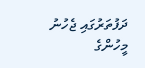ދަފުތަރުގައި ޖެހުނު މީހުންގެ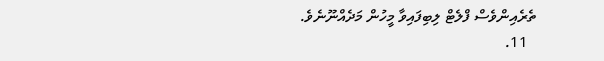ތެރެއިންވެސް ފްލެޓް ލިބިފައިވާ މީހުން މަދެއްނޫނެވެ.
  11.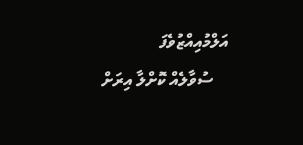އަލްމުއިއްޒުވެފަ
    ސުވާލެއް ކޮށްލާ އިރަށް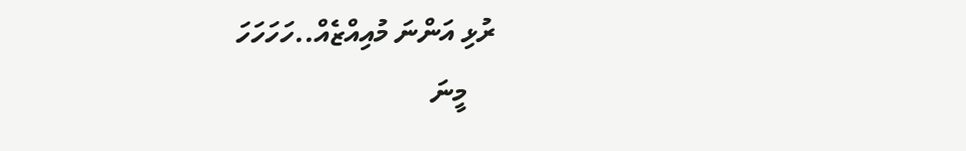ރުޅި އަންނަ މުއިއްޒެއް..ހަހަހަހަ
    މީނަ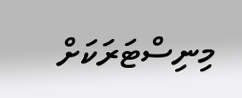މިނިސްޓަރަކަށް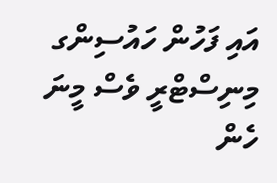އައި ފަހުން ހައުސިންގ މިނިސްޓްރީ ވެސް މީނަ ހެން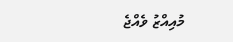މުއިއްޒު ވެއްޖެ